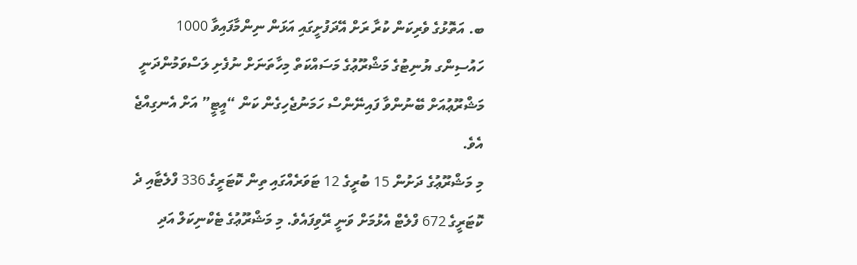ބ. އަތޮޅުގެ ވެރިކަން ކުރާ ރަށް އޭދަފުށީގައި އަޅަން ނިންމާފައިވާ 1000 ހައުސިންގ ޔުނިޓުގެ މަޝްރޫޢުގެ މަސައްކަތް މިހާތަނަށް ނުފެށި ލަސްވަމުންދަނީ މަޝްރޫޢުއަށް ބޭނުންވާ ފައިނޭންސް ހަމަނުޖެހިގެން ކަން “އީޓީ” އަށް އެނގިއްޖެ އެވެ.
މި މަޝްރޫޢުގެ ދަށުން 15 ބުރީގެ 12 ޓަވަރެއްގައި ތިން ކޮޓަރީގެ 336 ފްލެޓާއި ދެ ކޮޓަރީގެ 672 ފްލެޓް އެޅުމަށް ވަނީ ރޭވިފައެވެ. މި މަޝްރޫޢުގެ ޓެކްނިކަލް އަދި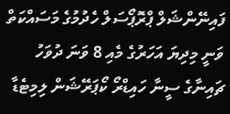ފައިނޭންޝަލް ޕްރޮޕޯސަލް ހެދުމުގެ މަސައްކަތް ވަނީ މިދިޔަ އަހަރުގެ މެއި 8 ވަނަ ދުވަހު ޗައިނާގެ ސީނާ ހައިޑްރޯ ކޯޕަރޭޝަން ލިމިޓެޑާ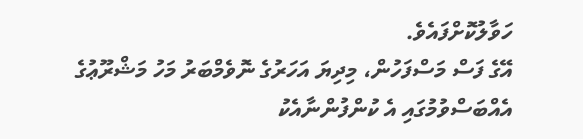ހަވާލުކޮށްފައެވެ.
އޭގެ ފަސް މަސްފަހުން، މިދިޔަ އަހަރުގެ ނޮވެމްބަރު މަހު މަޝްރޫޢުގެ އެއްބަސްވުމުގައި އެ ކުންފުންނާއެކު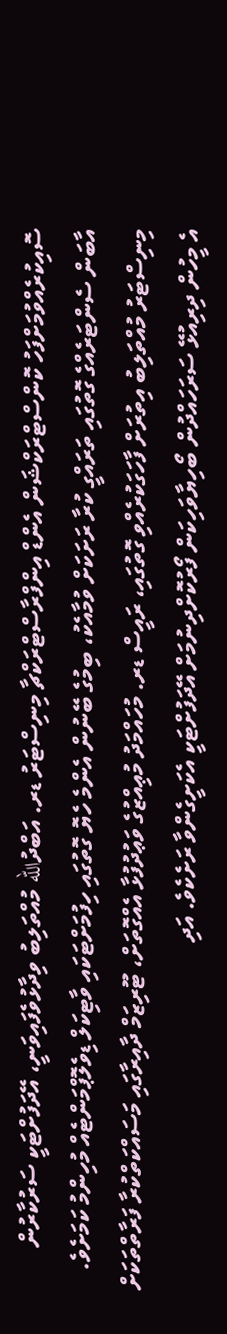ސޮއިކުރެއްވުމަށްފަހު ކޮންސްޓްރަކްޝަން އެންޑް އިންފްރާސްޓްރަކްޗާ މިނިސްޓަރު ޑރ. އަބްދުالله މުއްތަލިބު ވިދާޅުވެފައިވަނީ، އޭދަފުށްޓަކީ ސަރުކާރުން އާބަން ސެންޓަރެއްގެ ގޮތުގައި ތަރައްގީ ކުރާ ރަށަކަށް ވުމާއެކު، ބިމުގެ ބޭނުން އެންމެ ހެޔޮ ގޮތުގައި ހިފުމަށްޓަކައި ވާޓިކަލް ޑިވެލޮޕްމަންޓެއް މުހިންމު ކަމަށެވެ.
މިނިސްޓަރު މުއްތަލިބު އިތުރަށް ފާހަގަކުރެއްވި ގޮތުގައި، ރައީސް ޑރ. މުހައްމަދު މުޢިއްޒުގެ ވަޢުދުފުޅާ އެއްގޮތަށް، ޓޫރިޒަމް ދާއިރާގައި މަސައްކަތްކުރާ ފަރާތްތަކަށް އެ މީހުން ދިރިއުޅޭ ސަރަހައްދުން ބޯހިޔާވަހިކަން ފޯރުކޮށްދިނުމަށް އޭދަފުށްޓަކީ އެކަށީގެންވާ ރަށެކެވެ. އަދި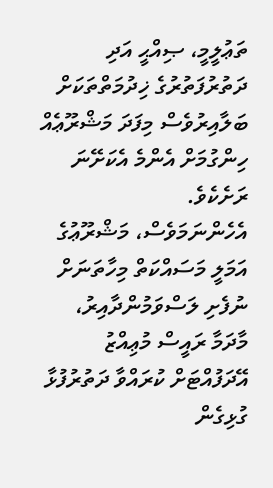ތަޢުލީމީ، ޞިއްޙީ އަދި ދަތުރުފަތުރުގެ ޚިދުމަތްތަކަށް ބަލާއިރުވެސް މިފަދަ މަޝްރޫޢެއް ހިންގުމަށް އެންމެ އެކަށޭނަ ރަށެކެވެ.
އެހެންނަމަވެސް، މަޝްރޫޢުގެ އަމަލީ މަސައްކަތް މިހާތަނަށް ނުފެށި ލަސްވަމުންދާއިރު، މާދަމާ ރައީސް މުޢިއްޒު އޭދަފުއްޓަށް ކުރައްވާ ދަތުރުފުޅާ ގުޅިގެން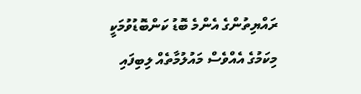ރައްޔިތުންގެ އެންމެ ބޮޑު ކަންބޮޑުވުމަކީ މިކަމުގެ އެއްވެސް މައުލުމާތެއް ލިބިފައި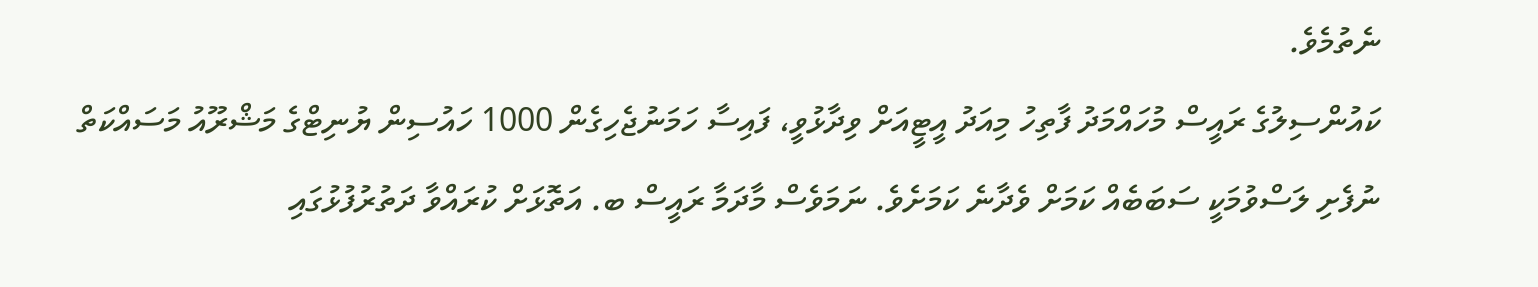ނެތުމެވެ.
ކައުންސިލުގެ ރައީސް މުހައްމަދު ފާތިހު މިއަދު އީޓީއަށް ވިދާޅުވީ، ފައިސާ ހަމަނުޖެހިގެން 1000 ހައުސިން ޔުނިޓްގެ މަޝްރޫއު މަސައްކަތް ނުފެށި ލަސްވުމަކީ ސަބަބެއް ކަމަށް ވެދާނެ ކަމަށެވެ. ނަމަވެސް މާދަމާ ރައީސް ބ. އަތޮޅަށް ކުރައްވާ ދަތުރުފުޅުގައި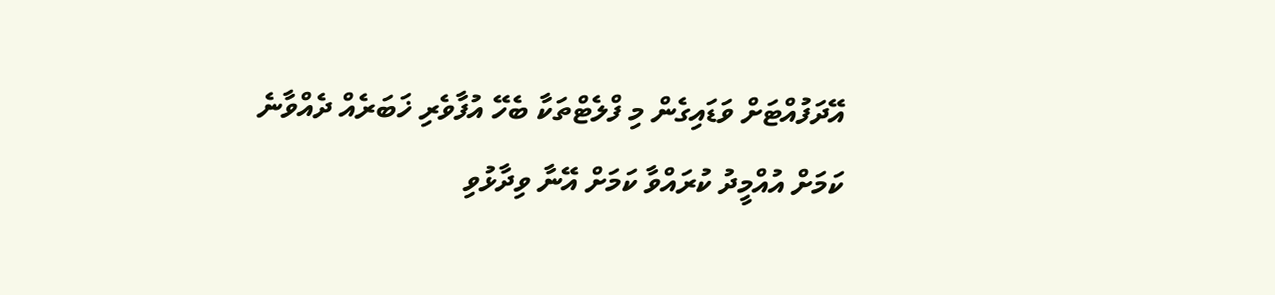އޭދަފުއްޓަށް ވަޑައިގެން މި ފްލެޓްތަކާ ބެހޭ އުފާވެރި ޚަބަރެއް ދެއްވާނެ ކަމަށް އުއްމީދު ކުރައްވާ ކަމަށް އޭނާ ވިދާޅުވި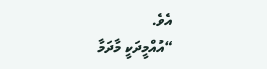އެވެ.
“އުއްމީދަކީ މާދަމާ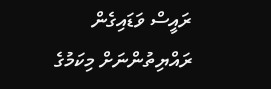ރައީސް ވަޑައިގެން ރައްޔިތުންނަށް މިކަމުގެ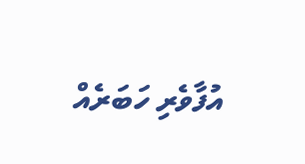އުފާވެރި ހަބަރެއް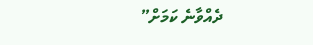ދެއްވާނެ ކަމަށް”